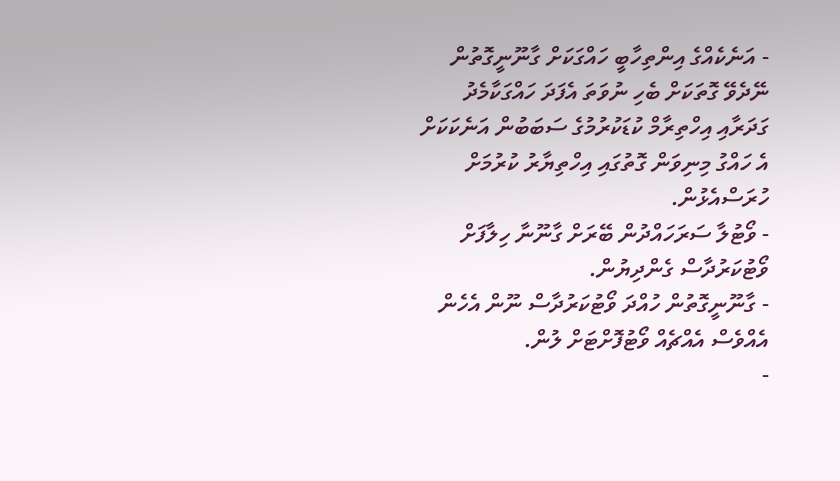- އަނެކެއްގެ އިންތިހާބީ ހައްގަކަށް ގާނޫނީގޮތުން ނޭދެވޭ ގޮތަކަށް ބެހި ނުވަތަ އެފަދަ ހައްގަކާމެދު ގަދަރާއި އިހްތިރާމް ކުޑަކުރުމުގެ ސަބަބުން އަނެކަކަށް އެ ހައްގު މިނިވަން ގޮތުގައި އިހްތިޔާރު ކުރުމަށް ހުރަސްއެޅުން.
- ވޯޓުލާ ސަރަހައްދުން ބޭރަށް ގާނޫނާ ހިލާފަށް ވޯޓުކަރުދާސް ގެންދިޔުން.
- ގާނޫނީގޮތުން ހުއްދަ ވޯޓުކަރުދާސް ނޫން އެހެން އެއްވެސް އެއްޗެއް ވޯޓުފޮށްޓަށް ލުން.
-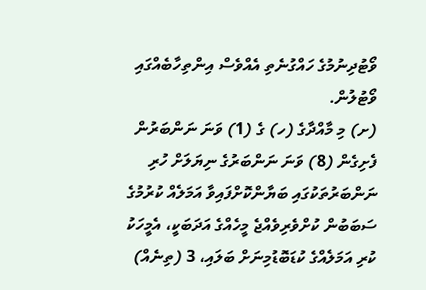ވޯޓުދިނުމުގެ ހައްގުނެތި އެއްވެސް އިންތިހާބެއްގައި ވޯޓުލުން.
(ށ) މި މާއްދާގެ (ހ) ގެ (1) ވަނަ ނަންބަރުން ފެށިގެން (8) ވަނަ ނަންބަރުގެ ނިޔަލަށް ހުރި ނަންބަރުތަކުގައި ބަޔާންކޮށްފައިވާ އަމަލެއް ކުރުމުގެ ސަބަބުން ކުށްވެރިވެއްޖެ މީހެއްގެ އަދަބަކީ، އެމީހަކު ކުރި އަމަލެއްގެ ކުޑަބޮޑުމިނަށް ބަލައި، 3 (ތިނެއް)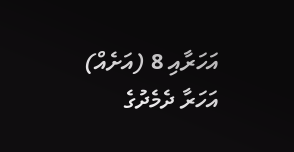އަހަރާއި 8 (އަށެއް) އަހަރާ ދެމެދުގެ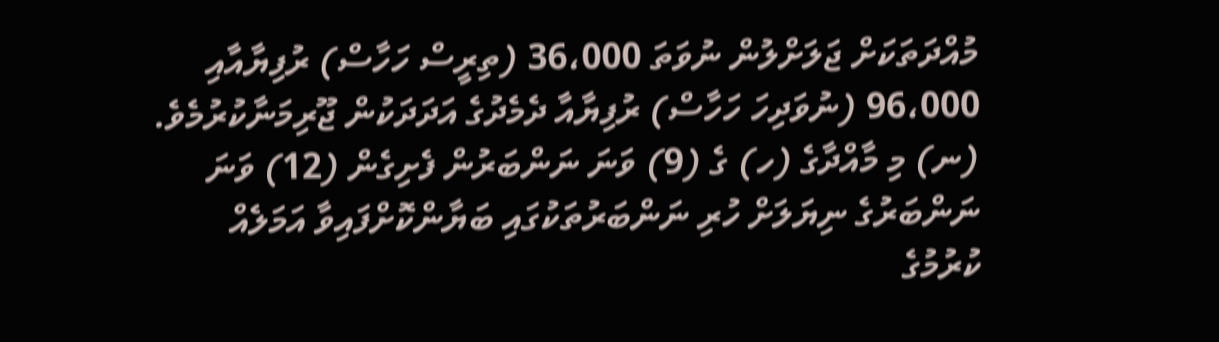މުއްދަތަކަށް ޖަލަށްލުން ނުވަތަ 36،000 (ތިރީސް ހަހާސް) ރުފިޔާއާއި 96،000 (ނުވަދިހަ ހަހާސް) ރުފިޔާއާ ދެމެދުގެ އަދަދަކުން ޖޫރިމަނާކުރުމެވެ.
(ނ) މި މާއްދާގެ (ހ) ގެ (9) ވަނަ ނަންބަރުން ފެށިގެން (12) ވަނަ ނަންބަރުގެ ނިޔަލަށް ހުރި ނަންބަރުތަކުގައި ބަޔާންކޮށްފައިވާ އަމަލެއް ކުރުމުގެ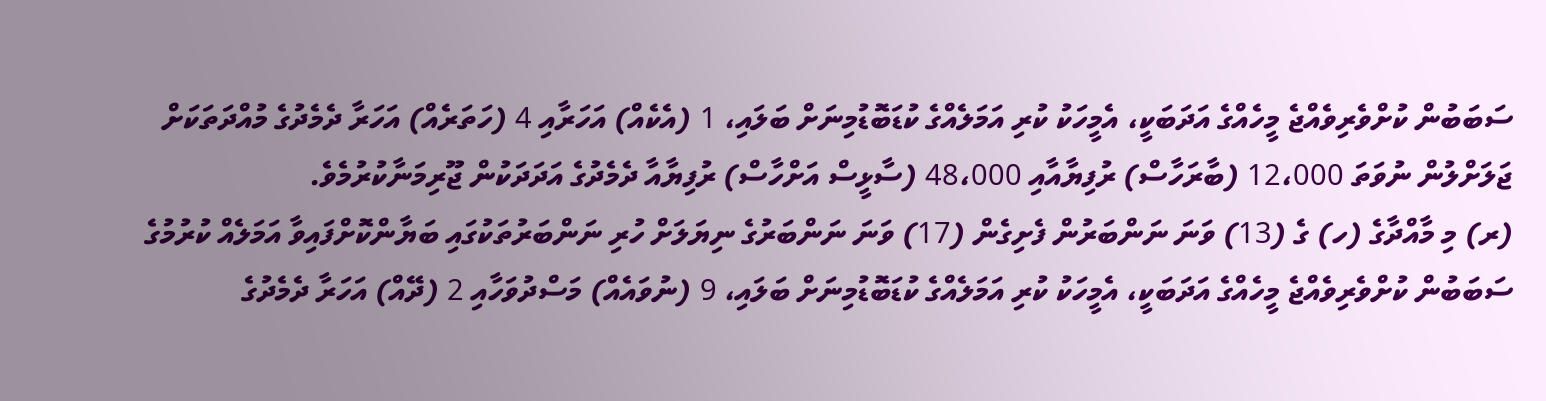ސަބަބުން ކުށްވެރިވެއްޖެ މީހެއްގެ އަދަބަކީ، އެމީހަކު ކުރި އަމަލެއްގެ ކުޑަބޮޑުމިނަށް ބަލައި، 1 (އެކެއް) އަހަރާއި 4 (ހަތަރެއް) އަހަރާ ދެމެދުގެ މުއްދަތަކަށް ޖަލަށްލުން ނުވަތަ 12،000 (ބާރަހާސް) ރުފިޔާއާއި 48،000 (ސާޅީސް އަށްހާސް) ރުފިޔާއާ ދެމެދުގެ އަދަދަކުން ޖޫރިމަނާކުރުމެވެ.
(ރ) މި މާއްދާގެ (ހ) ގެ (13) ވަނަ ނަންބަރުން ފެށިގެން (17) ވަނަ ނަންބަރުގެ ނިޔަލަށް ހުރި ނަންބަރުތަކުގައި ބަޔާންކޮށްފައިވާ އަމަލެއް ކުރުމުގެ ސަބަބުން ކުށްވެރިވެއްޖެ މީހެއްގެ އަދަބަކީ، އެމީހަކު ކުރި އަމަލެއްގެ ކުޑަބޮޑުމިނަށް ބަލައި، 9 (ނުވައެއް) މަސްދުވަހާއި 2 (ދޭއް) އަހަރާ ދެމެދުގެ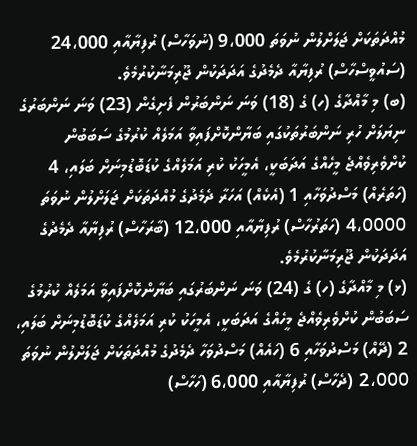މުއްދަތަކަށް ޖަލަށްލުން ނުވަތަ 9،000 (ނުވަހާސް) ރުފިޔާއާއި 24،000 (ސައުވީސްހާސް) ރުފިޔާއާ ދެމެދުގެ އަދަދަކުން ޖޫރިމަނާކުރުމެވެ.
(ބ) މި މާއްދާގެ (ހ) ގެ (18) ވަނަ ނަންބަރުން ފެށިގެން (23) ވަނަ ނަންބަރުގެ ނިޔަލަށް ހުރި ނަންބަރުތަކުގައި ބަޔާންކޮށްފައިވާ އަމަލެއް ކުރުމުގެ ސަބަބުން ކުށްވެރިވެއްޖެ މީހެއްގެ އަދަބަކީ، އެމީހަކު ކުރި އަމަލެއްގެ ކުޑަބޮޑުމިނަށް ބަލައި، 4 (ހަތަރެއް) މަސްދުވަހާއި 1 (އެކެއް) އަހަރާ ދެމެދުގެ މުއްދަތަކަށް ޖަލަށްލުން ނުވަތަ 4،0000 (ހަތަރުހާސް) ރުފިޔާއާއި 12،000 (ބާރަހާސް) ރުފިޔާއާ ދެމެދުގެ އަދަދަކުން ޖޫރިމަނާކުރުމެވެ.
(ޅ) މި މާއްދާގެ (ހ) ގެ (24) ވަނަ ނަންބަރުގައި ބަޔާންކޮށްފައިވާ އަމަލެއް ކުރުމުގެ ސަބަބުން ކުށްވެރިވެއްޖެ މީހެއްގެ އަދަބަކީ، އެމީހަކު ކުރި އަމަލެއްގެ ކުޑަބޮޑުމިނަށް ބަލައި، 2 (ދޭއް) މަސްދުވަހާއި 6 (ހައެއް) މަސްދުވަހާ ދެމެދުގެ މުއްދަތަކަށް ޖަލަށްލުން ނުވަތަ 2،000 (ދެހާސް) ރުފިޔާއާއި 6،000 (ހަހާސް)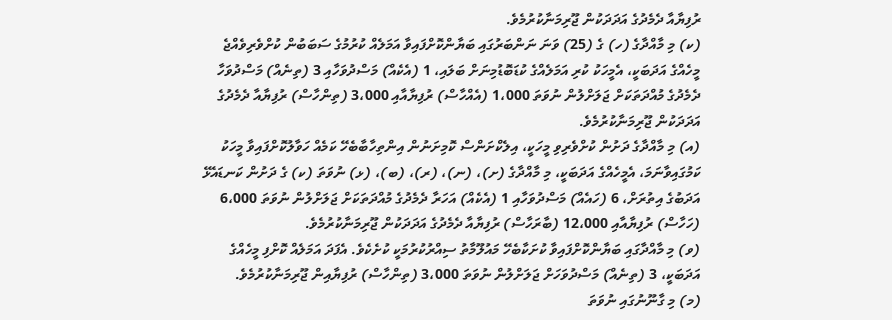ރުފިޔާއާ ދެމެދުގެ އަދަދަކުން ޖޫރިމަނާކުރުމެވެ.
(ކ) މި މާއްދާގެ (ހ) ގެ (25) ވަނަ ނަންބަރުގައި ބަޔާންކޮށްފައިވާ އަމަލެއް ކުރުމުގެ ސަބަބުން ކުށްވެރިވެއްޖެ މީހެއްގެ އަދަބަކީ، އެމީހަކު ކުރި އަމަލެއްގެ ކުޑަބޮޑުމިނަށް ބަލައި، 1 (އެކެއް) މަސްދުވަހާއި 3 (ތިނެއް) މަސްދުވަހާ ދެމެދުގެ މުއްދަތަކަށް ޖަލަށްލުން ނުވަތަ 1،000 (އެއްހާސް) ރުފިޔާއާއި 3،000 (ތިންހާސް) ރުފިޔާއާ ދެމެދުގެ އަދަދަކުން ޖޫރިމަނާކުރުމެވެ.
(އ) މި މާއްދާގެ ދަށުން ކުށްވެރިވި މީހަކީ، އިލެކްށަންސް ކޮމިށަނުން އިންތިހާބާބެހޭ ކަމެއް ހަވާލުކޮށްފައިވާ މީހަކު ކަމުގައިވާނަމަ، އެމީހެއްގެ އަދަބަކީ، މި މާއްދާގެ (ށ)، (ނ)، (ރ)، (ބ)، (ޅ) ނުވަތަ (ކ) ގެ ދަށުން ކަނޑައެޅޭ އަދަބުގެ އިތުރަށް، 6 (ހައެއް) މަސްދުވަހާއި 1 (އެކެއް) އަހަރާ ދެމެދުގެ މުއްދަތަކަށް ޖަލަށްލުން ނުވަތަ 6،000 (ހަހާސް) ރުފިޔާއާއި 12،000 (ބާރަހާސް) ރުފިޔާއާ ދެމެދުގެ އަދަދަކުން ޖޫރިމަނާކުރުމެވެ.
(ވ) މި މާއްދާގައި ބަޔާންކޮށްފައިވާ ކުށަކާބެހޭ މައުލޫމާތު ސިއްރުކުރުމަކީ ކުށެކެވެ. އެފަދަ އަމަލެއް ކޮށްފި މީހެއްގެ އަދަބަކީ، 3 (ތިނެއް) މަސްދުވަހަށް ޖަލަށްލުން ނުވަތަ 3،000 (ތިންހާސް) ރުފިޔާއިން ޖޫރިމަނާކުރުމެވެ.
(މ) މި ގާނޫނުގައި ނުވަތަ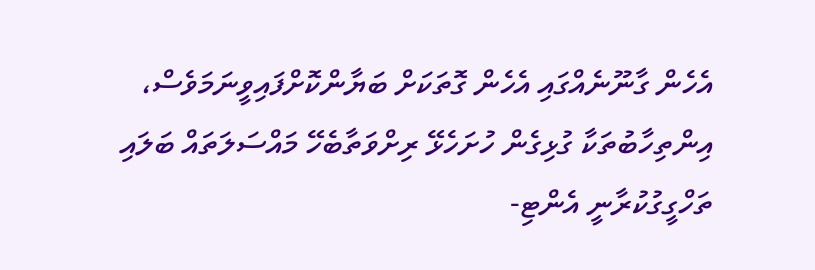އެހެން ގާނޫނެއްގައި އެހެން ގޮތަކަށް ބަޔާންކޮށްފައިވީނަމަވެސް، އިންތިހާބުތަކާ ގުޅިގެން ހުށަހެޅޭ ރިށްވަތާބެހޭ މައްސަލަތައް ބަލައި ތަހްގީގުކުރާނީ އެންޓި-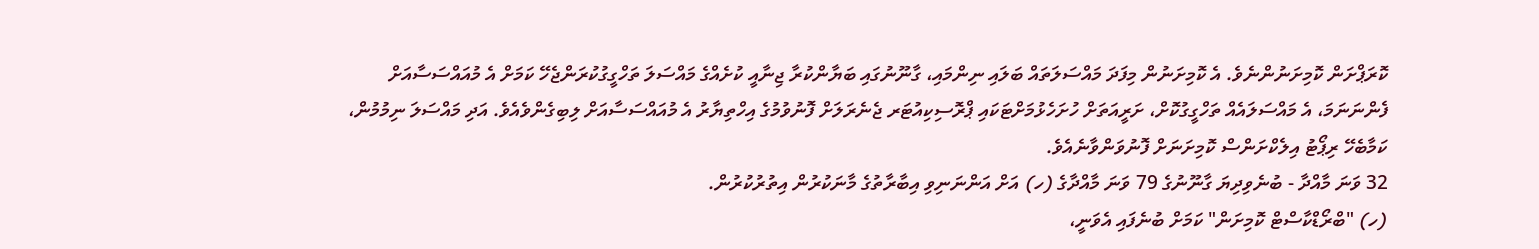ކޮރަޕްށަން ކޮމިށަނުންނެވެ. އެ ކޮމިށަނުން މިފަދަ މައްސަލަތައް ބަލައި ނިންމައި، ގާނޫނުގައި ބަޔާންކުރާ ޖިނާއީ ކުށެއްގެ މައްސަލަ ތަހްގީގުކުރަންޖެހޭ ކަމަށް އެ މުއައްސަސާއަށް ފެންނަނަމަ، އެ މައްސަލައެއް ތަހްގީގުކޮށް، ށަރީއަތަށް ހުށަހެޅުމަށްޓަކައި ޕްރޮސިކިއުޓަރ ޖެނެރަލަށް ފޮނުވުމުގެ އިހްތިޔާރު އެ މުއައްސަސާއަށް ލިބިގެންވެއެވެ. އަދި މައްސަލަ ނިމުމުން، ކަމާބެހޭ ރިޕޯޓު އިލެކްށަންސް ކޮމިށަނަށް ފޮނުވަންވާނެއެވެ.
32 ވަނަ މާއްދާ - ބުނެވިދިޔަ ގާނޫނުގެ 79 ވަނަ މާއްދާގެ (ހ) އަށް އަންނަނިވި އިބާރާތުގެ މާނަކުރުން އިތުރުކުރުން.
(ހ) "ބްރޯޑްކާސްޓް ކޮމިށަން" ކަމަށް ބުނެފައި އެވަނީ،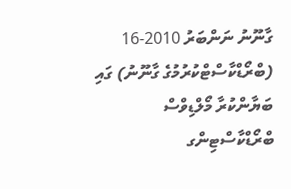ގާނޫނު ނަންބަރު 2010-16 (ބްރޯޑްކާސްޓްކުރުމުގެ ގާނޫނު) ގައި ބަޔާންކުރާ މޯލްޑިވްސް ބްރޯޑްކާސްޓިންގ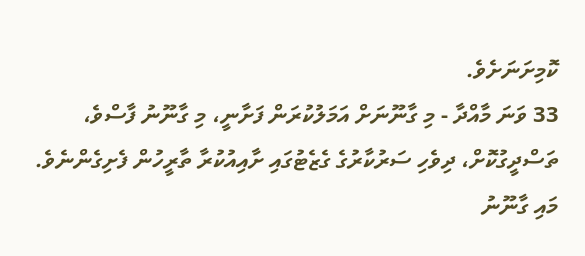ކޮމިށަނަށެވެ.
33 ވަނަ މާއްދާ - މި ގާނޫނަށް އަމަލުކުރަން ފަށާނީ، މި ގާނޫނު ފާސްވެ، ތަސްދީގުކޮށް، ދިވެހި ސަރުކާރުގެ ގެޒެޓުގައި ށާއިއުކުރާ ތާރީހުން ފެށިގެންނެވެ.
މައި ގާނޫނު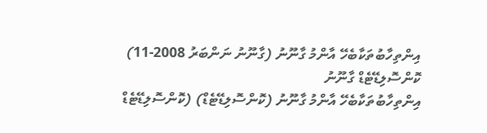އިންތިހާބުތަކާބެހޭ އާންމު ގާނޫނު (ގާނޫނު ނަންބަރު 2008-11)
ކޮންސޮލިޑޭޓެޑް ގާނޫނު
އިންތިހާބުތަކާބެހޭ އާންމު ގާނޫނު (ކޮންސޮލިޑޭޓެޑް) (ކޮންސޮލިޑޭޓެޑް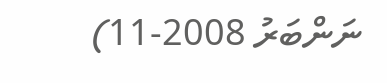ނަންބަރު 2008-11)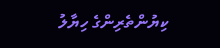ކިޔުންތެރިންގެ ހިޔާލު